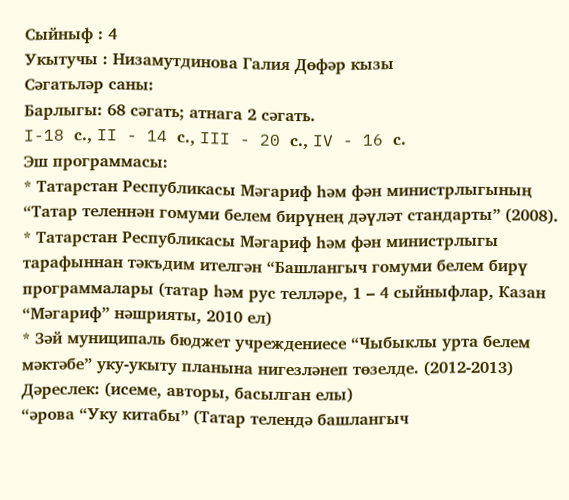Сыйныф : 4
Укытучы : Низамутдинова Галия Дөфәр кызы
Сәгатьләр саны:
Барлыгы: 68 сәгать; атнага 2 сәгать.
I-18 с., II - 14 с., III - 20 с., IV - 16 с.
Эш программасы:
* Татарстан Республикасы Мәгариф һәм фән министрлыгының “Татар теленнән гомуми белем бирүнең дәүләт стандарты” (2008).
* Татарстан Республикасы Мәгариф һәм фән министрлыгы тарафыннан тәкъдим ителгән “Башлангыч гомуми белем бирү программалары (татар һәм рус телләре, 1 – 4 сыйныфлар, Казан “Мәгариф” нәшрияты, 2010 ел)
* Зәй муниципаль бюджет учреждениесе “Чыбыклы урта белем мәктәбе” уку-укыту планына нигезләнеп төзелде. (2012-2013)
Дәреслек: (исеме, авторы, басылган елы)
“әрова “Уку китабы” (Татар телендә башлангыч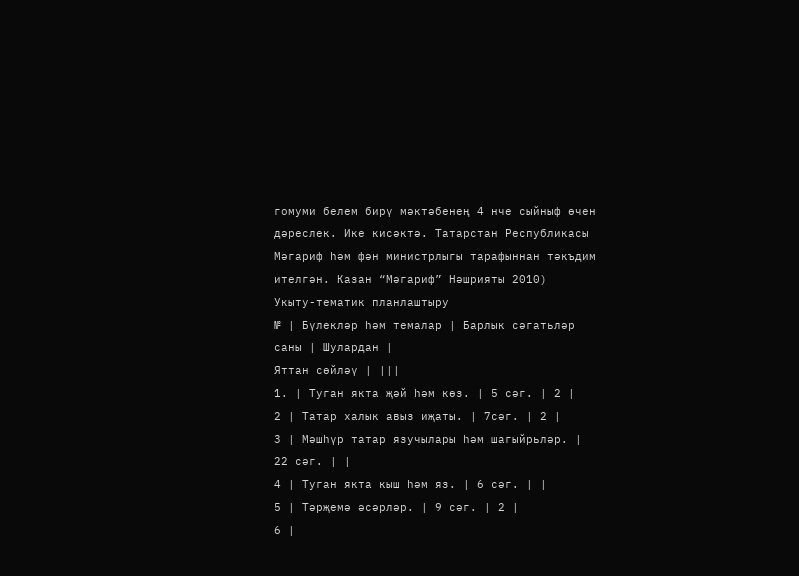гомуми белем бирү мәктәбенең 4 нче сыйныф өчен дәреслек. Ике кисәктә. Татарстан Республикасы Мәгариф һәм фән министрлыгы тарафыннан тәкъдим ителгән. Казан “Мәгариф” Нәшрияты 2010)
Укыту-тематик планлаштыру
№ | Бүлекләр һәм темалар | Барлык сәгатьләр саны | Шулардан |
Яттан сөйләү | |||
1. | Туган якта җәй һәм көз. | 5 сәг. | 2 |
2 | Татар халык авыз иҗаты. | 7сәг. | 2 |
3 | Мәшһүр татар язучылары һәм шагыйрьләр. | 22 сәг. | |
4 | Туган якта кыш һәм яз. | 6 сәг. | |
5 | Тәрҗемә әсәрләр. | 9 сәг. | 2 |
6 |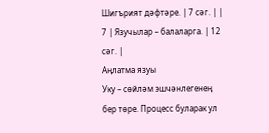Шигърият дәфтәре. | 7 сәг. | |
7 | Язучылар – балаларга. | 12 сәг. |
Аңлатма язуы
Уку – сөйләм эшчәнлегенең бер төре. Процесс буларак ул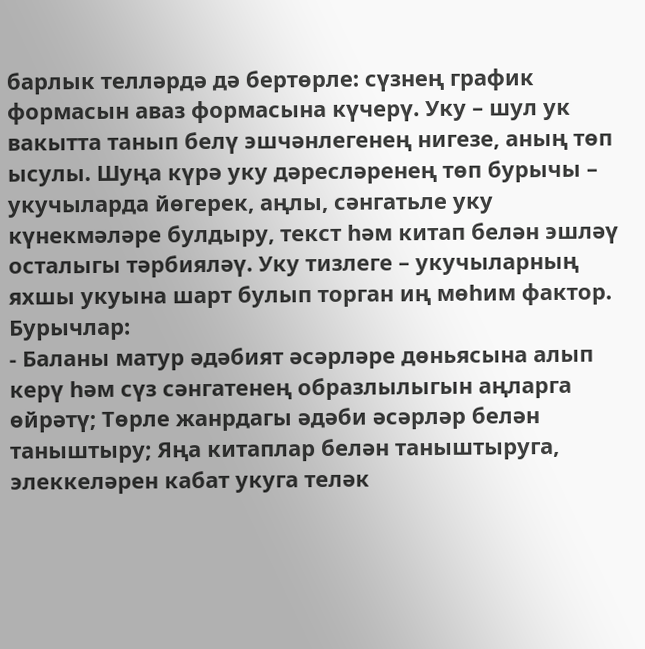барлык телләрдә дә бертөрле: сүзнең график формасын аваз формасына күчерү. Уку – шул ук вакытта танып белү эшчәнлегенең нигезе, аның төп ысулы. Шуңа күрә уку дәресләренең төп бурычы – укучыларда йөгерек, аңлы, сәнгатьле уку күнекмәләре булдыру, текст һәм китап белән эшләү осталыгы тәрбияләү. Уку тизлеге – укучыларның яхшы укуына шарт булып торган иң мөһим фактор.
Бурычлар:
- Баланы матур әдәбият әсәрләре дөньясына алып керү һәм сүз сәнгатенең образлылыгын аңларга өйрәтү; Төрле жанрдагы әдәби әсәрләр белән таныштыру; Яңа китаплар белән таныштыруга, элеккеләрен кабат укуга теләк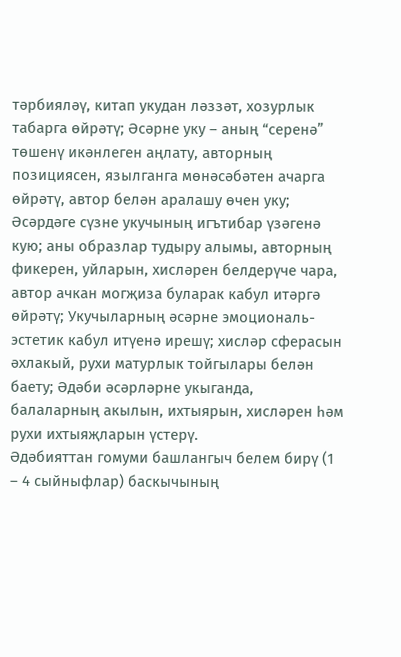тәрбияләү, китап укудан ләззәт, хозурлык табарга өйрәтү; Әсәрне уку – аның “серенә” төшенү икәнлеген аңлату, авторның позициясен, язылганга мөнәсәбәтен ачарга өйрәтү, автор белән аралашу өчен уку; Әсәрдәге сүзне укучының игътибар үзәгенә кую; аны образлар тудыру алымы, авторның фикерен, уйларын, хисләрен белдерүче чара, автор ачкан могҗиза буларак кабул итәргә өйрәтү; Укучыларның әсәрне эмоциональ-эстетик кабул итүенә ирешү; хисләр сферасын әхлакый, рухи матурлык тойгылары белән баету; Әдәби әсәрләрне укыганда, балаларның акылын, ихтыярын, хисләрен һәм рухи ихтыяҗларын үстерү.
Әдәбияттан гомуми башлангыч белем бирү (1 – 4 сыйныфлар) баскычының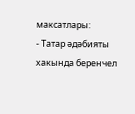максатлары:
- Татар әдәбияты хакында беренчел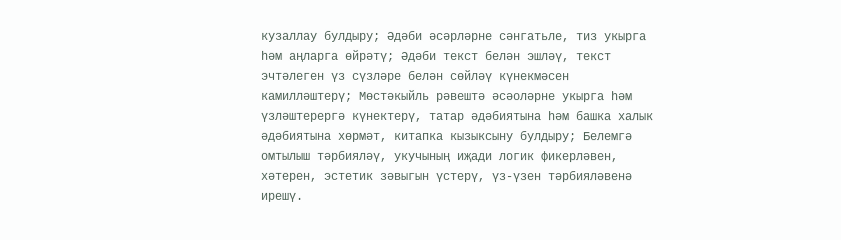кузаллау булдыру; Әдәби әсәрләрне сәнгатьле, тиз укырга һәм аңларга өйрәтү; Әдәби текст белән эшләү, текст эчтәлеген үз сүзләре белән сөйләү күнекмәсен камилләштерү; Мөстәкыйль рәвештә әсәоләрне укырга һәм үзләштерергә күнектерү, татар әдәбиятына һәм башка халык әдәбиятына хөрмәт, китапка кызыксыну булдыру; Белемгә омтылыш тәрбияләү, укучының иҗади логик фикерләвен, хәтерен, эстетик зәвыгын үстерү, үз-үзен тәрбияләвенә ирешү.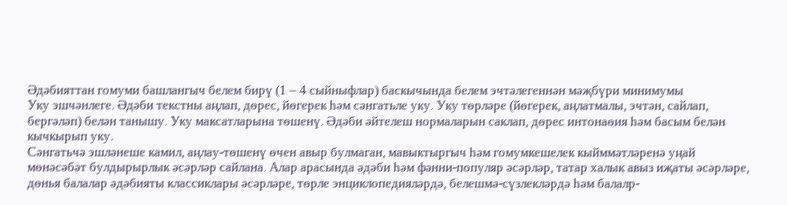Әдәбияттан гомуми башлангыч белем бирү (1 – 4 сыйныфлар) баскычында белем эчтәлегеннән мәҗбүри минимумы
Уку эшчәнлеге. Әдәби текстны аңлап, дөрес, йөгерек һәм сәнгатьле уку. Уку төрләре (йөгерек, аңлатмалы, эчтән, сайлап, бергәләп) белән танышу. Уку максатларына төшенү. Әдәби әйтелеш нормаларын саклап, дөрес интонаөия һәм басым белән кычкырып уку.
Сәнгатьчә эшләнеше камил, аңлау-төшенү өчен авыр булмаган, мавыктыргыч һәм гомумкешелек кыйммәтләренә уңай мөнәсәбәт булдырырлык әсәрләр сайлана. Алар арасында әдәби һәм фәнни-популяр әсәрләр, татар халык авыз иҗаты әсәрләре, дөнья балалар әдәбияты классиклары әсәрләре, төрле энциклопедияләрдә, белешмә-сүзлекләрдә һәм балалр-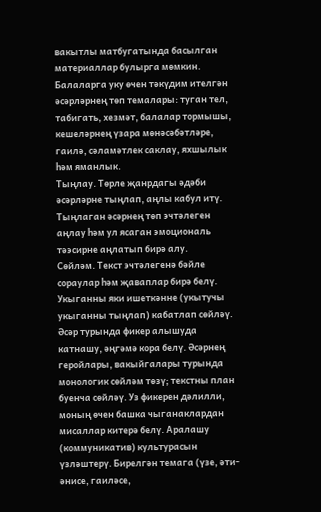вакытлы матбугатында басылган материаллар булырга мөмкин. Балаларга уку өчен тәкүдим ителгән әсәрләрнең төп темалары: туган тел, табигать, хезмәт, балалар тормышы, кешеләрнең үзара мөнәсәбәтләре, гаилә, сәламәтлек саклау, яхшылык һәм яманлык.
Тыңлау. Төрле җанрдагы әдәби әсәрләрне тыңлап, аңлы кабул итү. Тыңлаган әсәрнең төп эчтәлеген аңлау һәм ул ясаган эмоциональ тәэсирне аңлатып бирә алу.
Сөйләм. Текст эчтәлегенә бәйле сораулар һәм җаваплар бирә белү. Укыганны яки ишеткәнне (укытучы укыганны тыңлап) кабатлап сөйләү. Әсәр турында фикер алышуда катнашу, әңгәмә кора белү. Әсәрнең геройлары, вакыйгалары турында монологик сөйләм төзү; текстны план буенча сөйләү. Уз фикерен дәлилли, моның өчен башка чыганаклардан мисаллар китерә белү. Аралашу (коммуникатив) культурасын үзләштерү. Бирелгән темага (үзе, әти-әнисе, гаиләсе,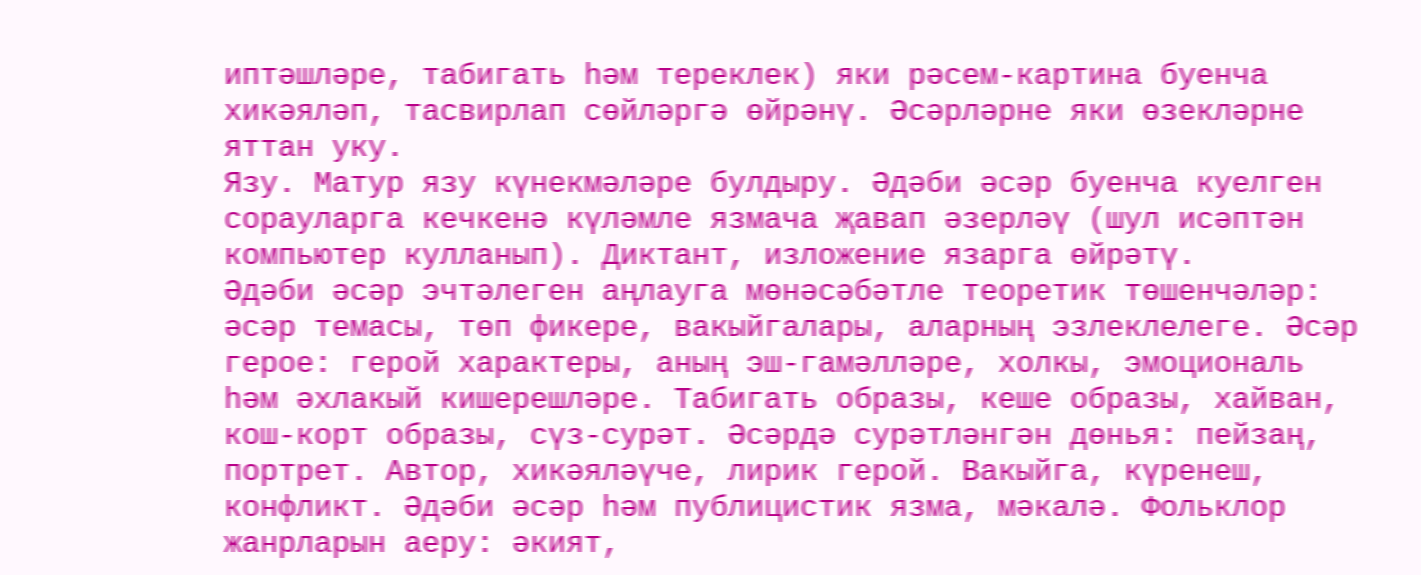иптәшләре, табигать һәм тереклек) яки рәсем-картина буенча хикәяләп, тасвирлап сөйләргә өйрәнү. Әсәрләрне яки өзекләрне яттан уку.
Язу. Матур язу күнекмәләре булдыру. Әдәби әсәр буенча куелген сорауларга кечкенә күләмле язмача җавап әзерләү (шул исәптән компьютер кулланып). Диктант, изложение язарга өйрәтү.
Әдәби әсәр эчтәлеген аңлауга мөнәсәбәтле теоретик төшенчәләр: әсәр темасы, төп фикере, вакыйгалары, аларның эзлеклелеге. Әсәр герое: герой характеры, аның эш-гамәлләре, холкы, эмоциональ һәм әхлакый кишерешләре. Табигать образы, кеше образы, хайван, кош-корт образы, сүз-сурәт. Әсәрдә сурәтләнгән дөнья: пейзаң, портрет. Автор, хикәяләүче, лирик герой. Вакыйга, күренеш, конфликт. Әдәби әсәр һәм публицистик язма, мәкалә. Фольклор жанрларын аеру: әкият,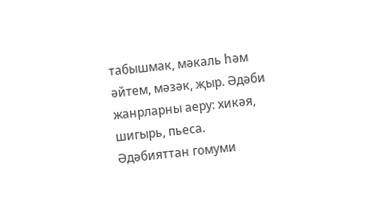табышмак, мәкаль һәм әйтем, мәзәк, җыр. Әдәби жанрларны аеру: хикәя, шигырь, пьеса.
Әдәбияттан гомуми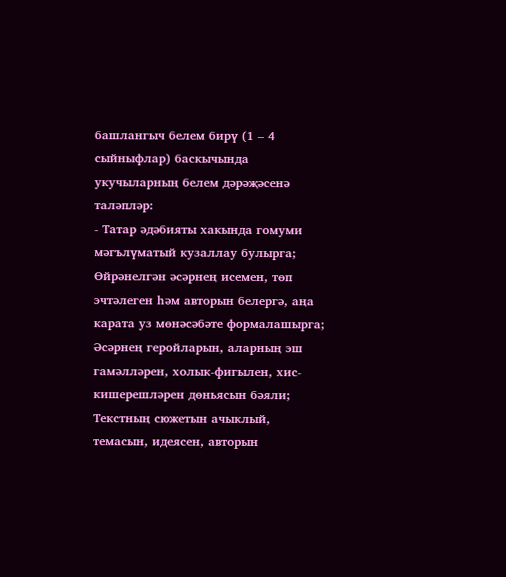башлангыч белем бирү (1 – 4 сыйныфлар) баскычында укучыларның белем дәрәҗәсенә таләпләр:
- Татар әдәбияты хакында гомуми мәгълүматый кузаллау булырга; Өйрәнелгән әсәрнең исемен, төп эчтәлеген һәм авторын белергә, аңа карата уз мөнәсәбәте формалашырга; Әсәрнең геройларын, аларның эш гамәлләрен, холык-фигылен, хис-кишерешләрен дөньясын бәяли; Текстның сюжетын ачыклый, темасын, идеясен, авторын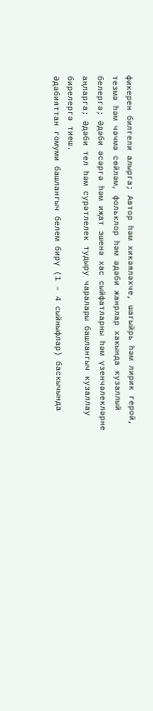фикерен билгели алырга; Автор һәм хикәяләхче, шагыйрь һәм лирик герой, тезмә һәм чәчмә сөйләм, фольклор һәм әдәби жанрлар хакында кузаллый белергә; Әдәби әсәргә һәм иҗат эшенә хас сыйфатларны һәм үзенчәлекләрне аңларга; Әдәби тел һәм сурәтлелек тудыру чаралары башлангыч кузаллау бирелергә тиеш.
Әдәбияттан гомуми башлангыч белем бирү (1 – 4 сыйныфлар) баскычында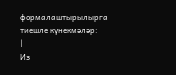формалаштырылырга тиешле күнекмәләр:
|
Из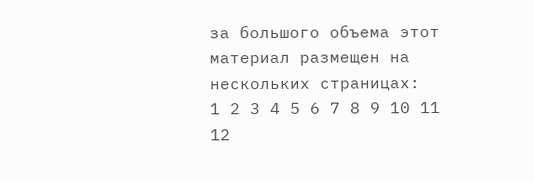за большого объема этот материал размещен на нескольких страницах:
1 2 3 4 5 6 7 8 9 10 11 12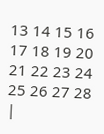13 14 15 16 17 18 19 20 21 22 23 24 25 26 27 28 |